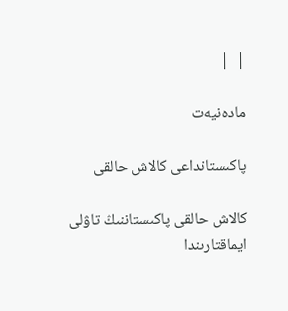|  |

مادەنيەت

پاكىستانداعى كالاش حالقى

كالاش حالقى پاكىستاننىڭ تاۋلى ايماقتارىندا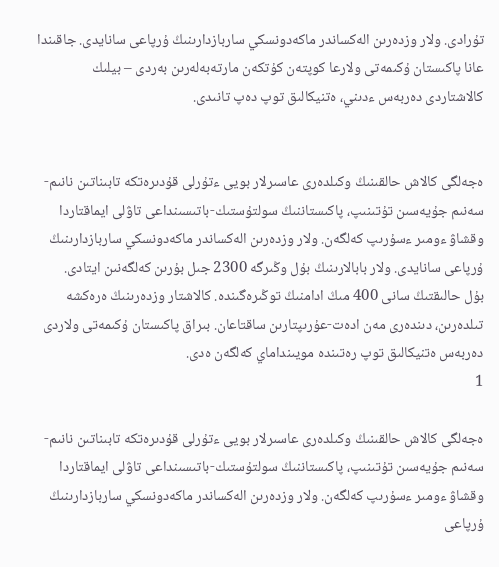تۇرادى. ولار وزدەرىن الەكساندر ماكەدونسكي ساربازدارىنىڭ ۇرپاعى سانايدى. جاقىندا عانا پاكىستان ۇكىمەتى ولارعا كوپتەن كۇتكەن مارتەبەلەرىن بەردى – بيلىك كالاشتاردى دەربەس ءدىني، ەتنيكالىق توپ دەپ تانىدى.


ەجەلگى كالاش حالقىنىڭ وكىلدەرى عاسىرلار بويى ءتۇرلى قۇدىرەتكە تابىناتىن نانىم-سەنىم جۇيەسىن تۇتىنىپ، پاكىستاننىڭ سولتۇستىك-باتىسىنداعى تاۋلى ايماقتاردا وقشاۋ ءومىر ءسۇرىپ كەلگەن. ولار وزدەرىن الەكساندر ماكەدونسكي ساربازدارىنىڭ ۇرپاعى سانايدى. ولار بابالارىنىڭ بۇل وڭىرگە 2300 جىل بۇرىن كەلگەنىن ايتادى.     بۇل حالىقتىڭ سانى 400 مىڭ ادامنىڭ توڭىرەگىندە. كالاشتار وزدەرىنىڭ ەرەكشە تىلدەرىن، دىندەرى مەن ادەت-عۇرىپتارىن ساقتاعان. بىراق پاكىستان ۇكىمەتى ولاردى دەربەس ەتنيكالىق توپ رەتىندە مويىنداماي كەلگەن ەدى.
1

ەجەلگى كالاش حالقىنىڭ وكىلدەرى عاسىرلار بويى ءتۇرلى قۇدىرەتكە تابىناتىن نانىم-سەنىم جۇيەسىن تۇتىنىپ، پاكىستاننىڭ سولتۇستىك-باتىسىنداعى تاۋلى ايماقتاردا وقشاۋ ءومىر ءسۇرىپ كەلگەن. ولار وزدەرىن الەكساندر ماكەدونسكي ساربازدارىنىڭ ۇرپاعى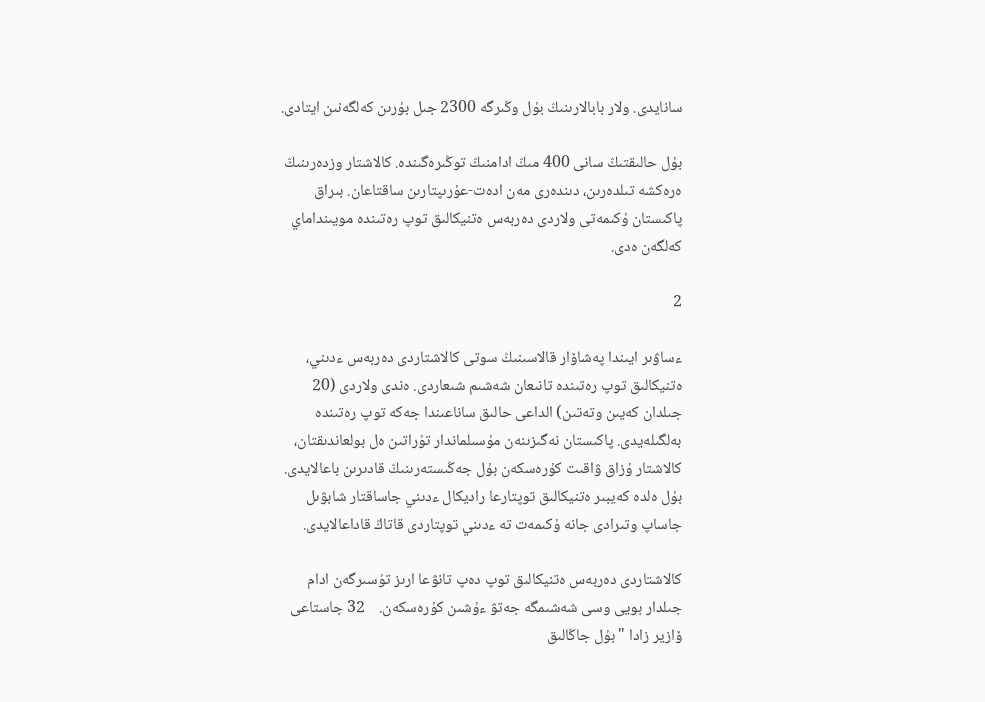سانايدى. ولار بابالارىنىڭ بۇل وڭىرگە 2300 جىل بۇرىن كەلگەنىن ايتادى.

بۇل حالىقتىڭ سانى 400 مىڭ ادامنىڭ توڭىرەگىندە. كالاشتار وزدەرىنىڭ ەرەكشە تىلدەرىن، دىندەرى مەن ادەت-عۇرىپتارىن ساقتاعان. بىراق پاكىستان ۇكىمەتى ولاردى دەربەس ەتنيكالىق توپ رەتىندە مويىنداماي كەلگەن ەدى.

2

ءساۋىر ايىندا پەشاۆار قالاسىنىڭ سوتى كالاشتاردى دەربەس ءدىني، ەتنيكالىق توپ رەتىندە تانىعان شەشىم شىعاردى. ەندى ولاردى (20 جىلدان كەيىن وتەتىن) الداعى حالىق ساناعىندا جەكە توپ رەتىندە بەلگىلەيدى. پاكىستان نەگىزىنەن مۇسىلماندار تۇراتىن ەل بولعاندىقتان، كالاشتار ۇزاق ۋاقىت كۇرەسكەن بۇل جەڭىستەرىنىڭ قادىرىن باعالايدى. بۇل ەلدە كەيبىر ەتنيكالىق توپتارعا راديكال ءدىني جاساقتار شابۋىل جاساپ وتىرادى جانە ۇكىمەت تە ءدىني توپتاردى قاتاڭ قاداعالايدى.

كالاشتاردى دەربەس ەتنيكالىق توپ دەپ تانۋعا ارىز تۇسىرگەن ادام جىلدار بويى وسى شەشىمگە جەتۋ ءۇشىن كۇرەسكەن.    32 جاستاعى ۆازير زادا "بۇل جاڭالىق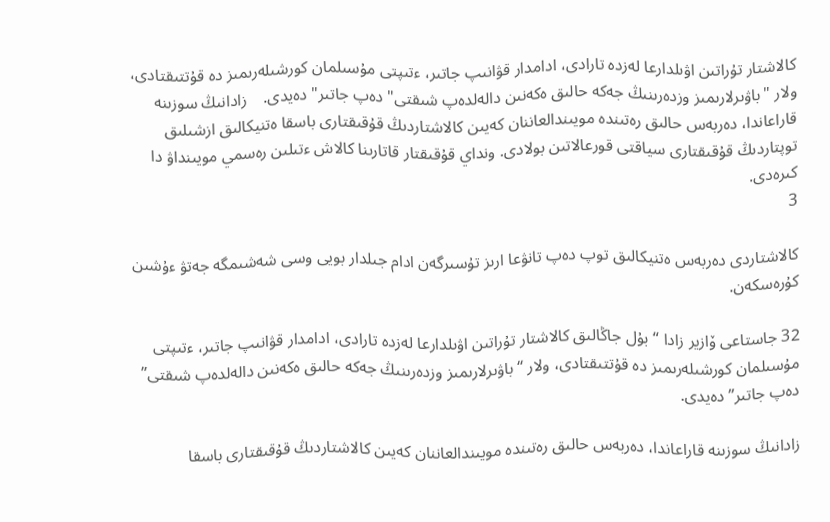كالاشتار تۇراتىن اۋىلدارعا لەزدە تارادى، ادامدار قۋانىپ جاتىر، ءتىپتى مۇسىلمان كورشىلەرىمىز دە قۇتتىقتادى، ولار "باۋىرلارىمىز وزدەرىنىڭ جەكە حالىق ەكەنىن دالەلدەپ شىقتى" دەپ جاتىر" دەيدى.    زادانىڭ سوزىنە قاراعاندا، دەربەس حالىق رەتىندە مويىندالعاننان كەيىن كالاشتاردىڭ قۇقىقتارى باسقا ەتنيكالىق ازشىلىق توپتاردىڭ قۇقىقتارى سياقتى قورعالاتىن بولادى. ونداي قۇقىقتار قاتارىنا كالاش ءتىلىن رەسمي مويىنداۋ دا كىرەدى.
3

كالاشتاردى دەربەس ەتنيكالىق توپ دەپ تانۋعا ارىز تۇسىرگەن ادام جىلدار بويى وسى شەشىمگە جەتۋ ءۇشىن كۇرەسكەن.

32 جاستاعى ۆازير زادا “بۇل جاڭالىق كالاشتار تۇراتىن اۋىلدارعا لەزدە تارادى، ادامدار قۋانىپ جاتىر، ءتىپتى مۇسىلمان كورشىلەرىمىز دە قۇتتىقتادى، ولار “باۋىرلارىمىز وزدەرىنىڭ جەكە حالىق ەكەنىن دالەلدەپ شىقتى” دەپ جاتىر” دەيدى.

زادانىڭ سوزىنە قاراعاندا، دەربەس حالىق رەتىندە مويىندالعاننان كەيىن كالاشتاردىڭ قۇقىقتارى باسقا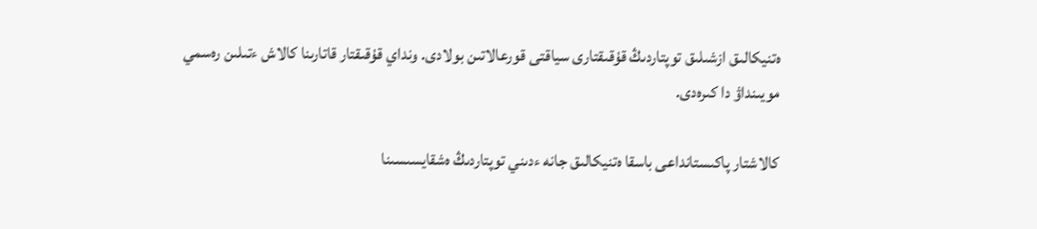ەتنيكالىق ازشىلىق توپتاردىڭ قۇقىقتارى سياقتى قورعالاتىن بولادى. ونداي قۇقىقتار قاتارىنا كالاش ءتىلىن رەسمي مويىنداۋ دا كىرەدى.

كالاشتار پاكىستانداعى باسقا ەتنيكالىق جانە ءدىني توپتاردىڭ ەشقايسىسىنا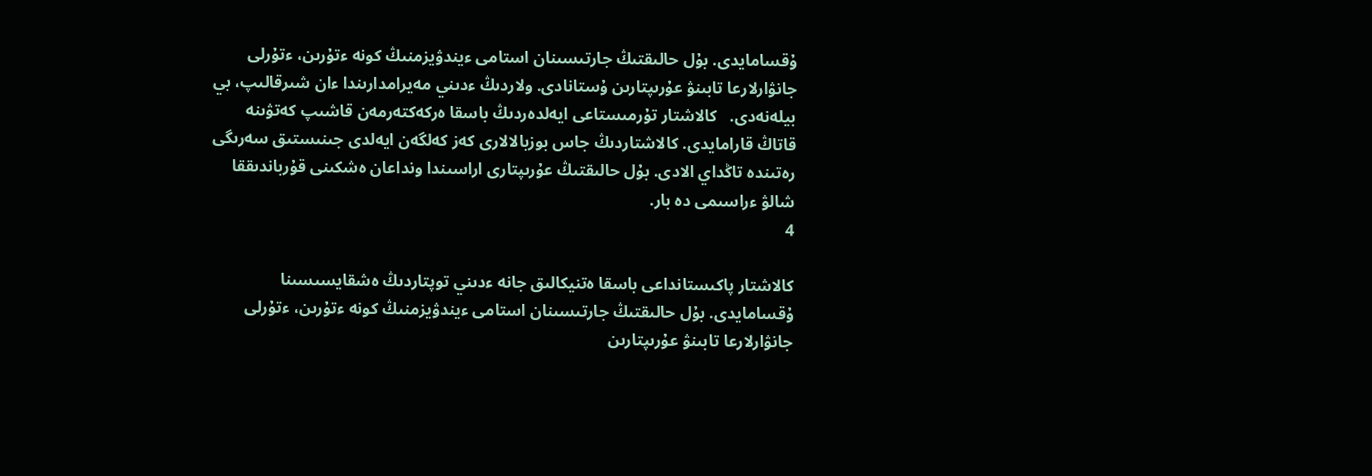ۇقسامايدى. بۇل حالىقتىڭ جارتىسىنان استامى ءيندۋيزمنىڭ كونە ءتۇرىن، ءتۇرلى جانۋارلارعا تابىنۋ عۇرىپتارىن ۇستانادى. ولاردىڭ ءدىني مەيرامدارىندا ءان شىرقالىپ، بي بيلەنەدى.   كالاشتار تۇرمىستاعى ايەلدەردىڭ باسقا ەركەكتەرمەن قاشىپ كەتۋىنە قاتاڭ قارامايدى. كالاشتاردىڭ جاس بوزبالالارى كەز كەلگەن ايەلدى جىنىستىق سەرىگى رەتىندە تاڭداي الادى. بۇل حالىقتىڭ عۇرىپتارى اراسىندا ونداعان ەشكىنى قۇرباندىققا شالۋ ءراسىمى دە بار.
4

كالاشتار پاكىستانداعى باسقا ەتنيكالىق جانە ءدىني توپتاردىڭ ەشقايسىسىنا ۇقسامايدى. بۇل حالىقتىڭ جارتىسىنان استامى ءيندۋيزمنىڭ كونە ءتۇرىن، ءتۇرلى جانۋارلارعا تابىنۋ عۇرىپتارىن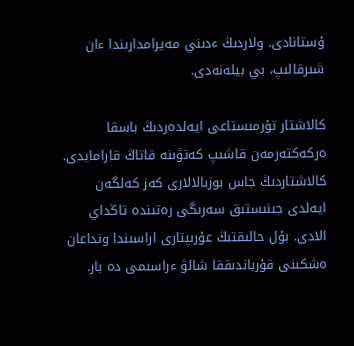ۇستانادى. ولاردىڭ ءدىني مەيرامدارىندا ءان شىرقالىپ، بي بيلەنەدى.

كالاشتار تۇرمىستاعى ايەلدەردىڭ باسقا ەركەكتەرمەن قاشىپ كەتۋىنە قاتاڭ قارامايدى. كالاشتاردىڭ جاس بوزبالالارى كەز كەلگەن ايەلدى جىنىستىق سەرىگى رەتىندە تاڭداي الادى. بۇل حالىقتىڭ عۇرىپتارى اراسىندا ونداعان ەشكىنى قۇرباندىققا شالۋ ءراسىمى دە بار.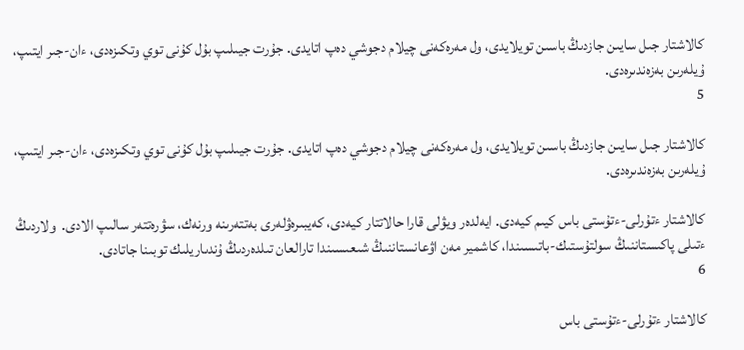كالاشتار جىل سايىن جازدىڭ باسىن تويلايدى، ول مەرەكەنى چيلام دجوشي دەپ اتايدى. جۇرت جيىلىپ بۇل كۇنى توي وتكىزەدى، ءان-جىر ايتىپ، ۇيلەرىن بەزەندىرەدى.
5

كالاشتار جىل سايىن جازدىڭ باسىن تويلايدى، ول مەرەكەنى چيلام دجوشي دەپ اتايدى. جۇرت جيىلىپ بۇل كۇنى توي وتكىزەدى، ءان-جىر ايتىپ، ۇيلەرىن بەزەندىرەدى.

كالاشتار ءتۇرلى-ءتۇستى باس كيىم كيەدى. ايەلدەر ويۋلى قارا حالاتتار كيەدى، كەيبىرەۋلەرى بەتتەرىنە ورنەك، سۋرەتتەر سالىپ الادى.  ولاردىڭ ءتىلى پاكىستاننىڭ سولتۇستىك-باتىسىندا، كاشمير مەن اۋعانستاننىڭ شىعىسىندا تارالعان تىلدەردىڭ ۇندىاريلىك توبىنا جاتادى.
6

كالاشتار ءتۇرلى-ءتۇستى باس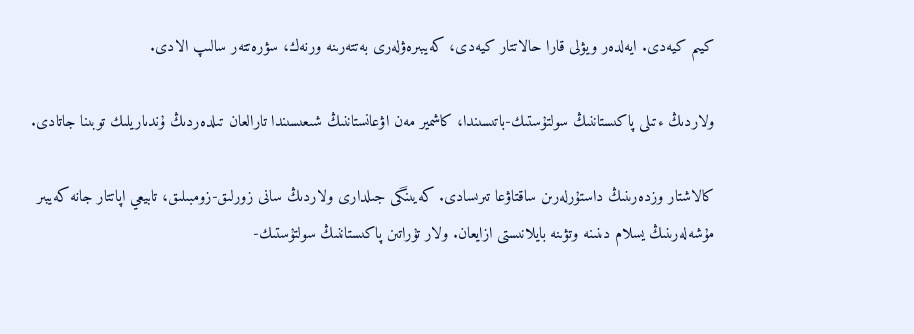كيىم كيەدى. ايەلدەر ويۋلى قارا حالاتتار كيەدى، كەيبىرەۋلەرى بەتتەرىنە ورنەك، سۋرەتتەر سالىپ الادى.

ولاردىڭ ءتىلى پاكىستاننىڭ سولتۇستىك-باتىسىندا، كاشمير مەن اۋعانستاننىڭ شىعىسىندا تارالعان تىلدەردىڭ ۇندىاريلىك توبىنا جاتادى.

كالاشتار وزدەرىنىڭ داستۇرلەرىن ساقتاۋعا تىرىسادى. كەيىنگى جىلدارى ولاردىڭ سانى زورلىق-زومبىلىق، تابيعي اپاتتار جانە كەيبىر مۇشەلەرىنىڭ يسلام دىنىنە وتۋىنە بايلانىستى ازايعان. ولار تۇراتىن پاكىستاننىڭ سولتۇستىك-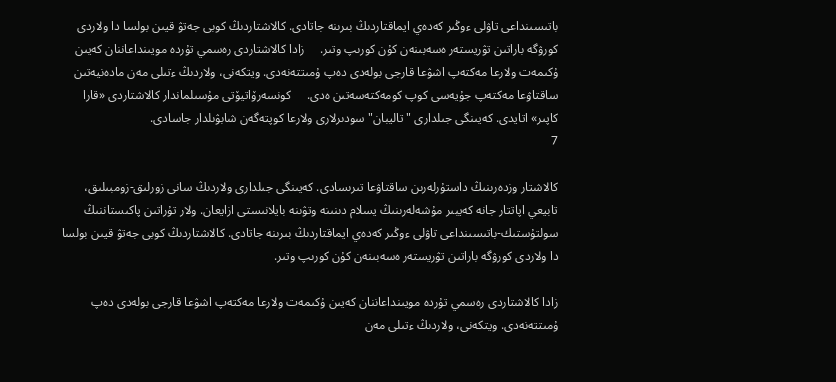باتىسىنداعى تاۋلى ءوڭىر كەدەي ايماقتاردىڭ بىرىنە جاتادى. كالاشتاردىڭ كوبى جەتۋ قيىن بولسا دا ولاردى كورۋگە باراتىن تۋريستەر ەسەبىنەن كۇن كورىپ وتىر.     زادا كالاشتاردى رەسمي تۇردە مويىنداعاننان كەيىن ۇكىمەت ولارعا مەكتەپ اشۋعا قارجى بولەدى دەپ ۇمىتتەنەدى. ويتكەنى، ولاردىڭ ءتىلى مەن مادەنيەتىن ساقتاۋعا مەكتەپ جۇيەسى كوپ كومەكتەسەتىن ەدى.     كونسەرۆاتيۆتى مۇسىلماندار كالاشتاردى «قارا كاپىر» اتايدى. كەيىنگى جىلدارى "تاليبان" سودىرلارى ولارعا كوپتەگەن شابۋىلدار جاسادى.
7

كالاشتار وزدەرىنىڭ داستۇرلەرىن ساقتاۋعا تىرىسادى. كەيىنگى جىلدارى ولاردىڭ سانى زورلىق-زومبىلىق، تابيعي اپاتتار جانە كەيبىر مۇشەلەرىنىڭ يسلام دىنىنە وتۋىنە بايلانىستى ازايعان. ولار تۇراتىن پاكىستاننىڭ سولتۇستىك-باتىسىنداعى تاۋلى ءوڭىر كەدەي ايماقتاردىڭ بىرىنە جاتادى. كالاشتاردىڭ كوبى جەتۋ قيىن بولسا دا ولاردى كورۋگە باراتىن تۋريستەر ەسەبىنەن كۇن كورىپ وتىر.

زادا كالاشتاردى رەسمي تۇردە مويىنداعاننان كەيىن ۇكىمەت ولارعا مەكتەپ اشۋعا قارجى بولەدى دەپ ۇمىتتەنەدى. ويتكەنى، ولاردىڭ ءتىلى مەن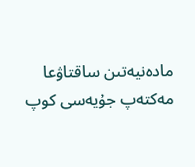مادەنيەتىن ساقتاۋعا مەكتەپ جۇيەسى كوپ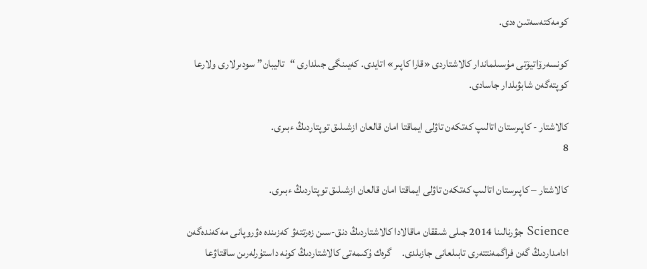كومەكتەسەتىن ەدى.

كونسەرۆاتيۆتى مۇسىلماندار كالاشتاردى «قارا كاپىر» اتايدى. كەيىنگى جىلدارى “تاليبان” سودىرلارى ولارعا كوپتەگەن شابۋىلدار جاسادى.

كالاشتار - كاپىرستان اتالىپ كەتكەن تاۋلى ايماقتا امان قالعان ازشىلىق توپتاردىڭ ءبىرى.
8

كالاشتار – كاپىرستان اتالىپ كەتكەن تاۋلى ايماقتا امان قالعان ازشىلىق توپتاردىڭ ءبىرى.

Science جۋرنالىنا 2014 جىلى شىققان ماقالادا كالاشتاردىڭ دنق-سىن زەرتتەۋ كەزىندە ەۋروپانى مەكەندەگەن ادامداردىڭ گەن فراگمەنتتەرى تابىلعانى جازىلدى.     گرەك ۇكىمەتى كالاشتاردىڭ كونە داستۇرلەرىن ساقتاۋعا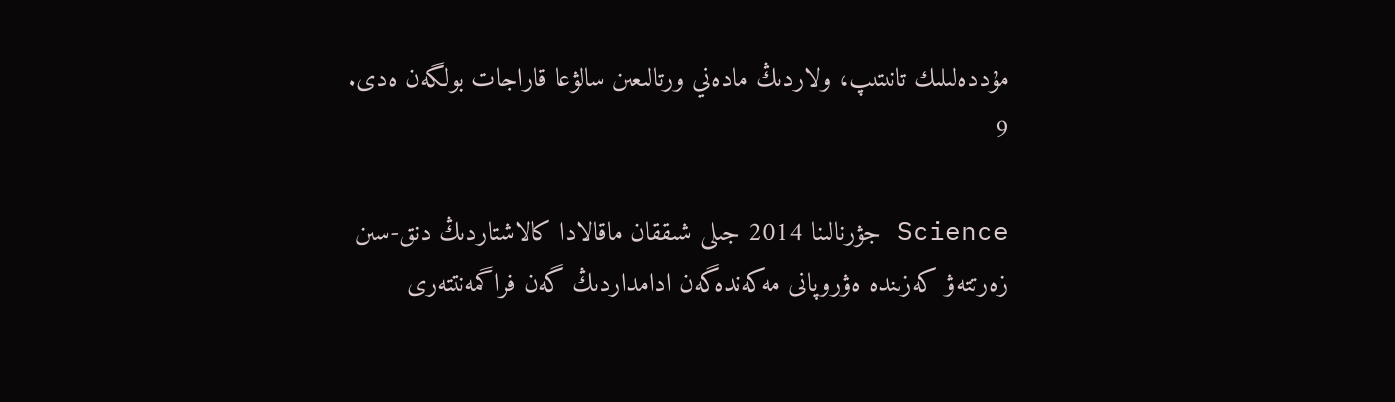مۇددەلىلىك تانىتىپ، ولاردىڭ مادەني ورتالىعىن سالۋعا قاراجات بولگەن ەدى.
9

Science جۋرنالىنا 2014 جىلى شىققان ماقالادا كالاشتاردىڭ دنق-سىن زەرتتەۋ كەزىندە ەۋروپانى مەكەندەگەن ادامداردىڭ گەن فراگمەنتتەرى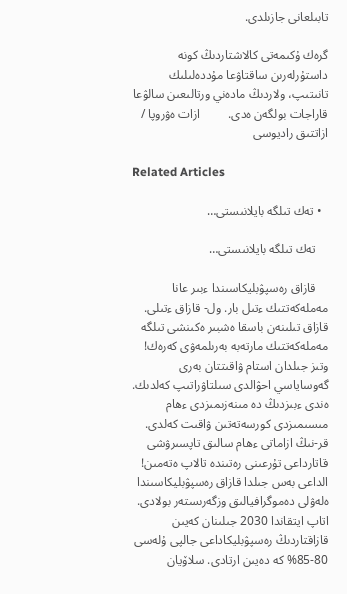تابىلعانى جازىلدى.

گرەك ۇكىمەتى كالاشتاردىڭ كونە داستۇرلەرىن ساقتاۋعا مۇددەلىلىك تانىتىپ، ولاردىڭ مادەني ورتالىعىن سالۋعا قاراجات بولگەن ەدى.         ازات ەۋروپا / ازاتتىق راديوسى

Related Articles

  • تەك تىلگە بايلانىستى…

    تەك تىلگە بايلانىستى…

    قازاق رەسپۋبليكاسىندا ءبىر عانا مەملەكەتتىك ءتىل بار. ول- قازاق ءتىلى. قازاق تىلىنەن باسقا ەشبىر ەكىنشى تىلگە مەملەكەتتىك مارتەبە بەرىلمەۋى كەرەك! وتىز جىلدان استام ۋاقىتتان بەرى گەوساياسي احۋالدى سىلتاۋراتىپ كەلدىك. ەندى ءبىزدىڭ دە مىنەزىمىزدى ءھام مىسىمىزدى كورسەتەتىن ۋاقىت كەلدى. قر-نىڭ ازاماتى ءھام سالىق تاپسىرۋشى قاتارداعى تۇرعىنى رەتىندە تالاپ ەتەمىن! الداعى بەس جىلدا قازاق رەسپۋبليكاسىندا ەلەۋلى دەموگرافيالىق وزگەرىستەر بولادى. اتاپ ايتقاندا 2030 جىلىنان كەيىن قازاقتاردىڭ رەسپۋبليكاداعى جالپى ۇلەسى 80-85% كە دەيىن ارتادى. سلاۆيان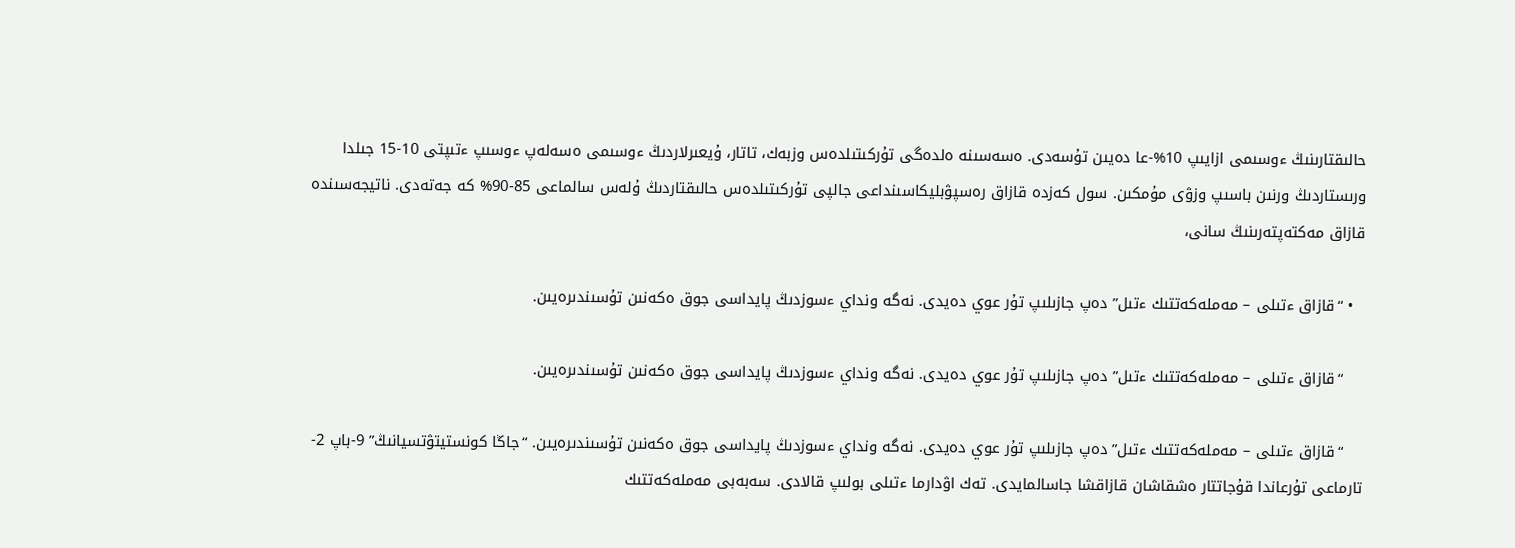حالىقتارىنىڭ ءوسىمى ازايىپ 10%-عا دەيىن تۇسەدى. ەسەسىنە ەلدەگى تۇركىتىلدەس وزبەك، تاتار، ۇيعىرلاردىڭ ءوسىمى ەسەلەپ ءوسىپ ءتىپتى 10-15 جىلدا ورىستاردىڭ ورنىن باسىپ وزۋى مۇمكىن. سول كەزدە قازاق رەسپۋبليكاسىنداعى جالپى تۇركىتىلدەس حالىقتاردىڭ ۇلەس سالماعى 85-90% كە جەتەدى. ناتيجەسىندە قازاق مەكتەپتەرىنىڭ سانى،

  • “قازاق ءتىلى – مەملەكەتتىك ءتىل” دەپ جازىلىپ تۇر عوي دەيدى. نەگە ونداي ءسوزدىڭ پايداسى جوق ەكەنىن تۇسىندىرەيىن.

    “قازاق ءتىلى – مەملەكەتتىك ءتىل” دەپ جازىلىپ تۇر عوي دەيدى. نەگە ونداي ءسوزدىڭ پايداسى جوق ەكەنىن تۇسىندىرەيىن.

    “قازاق ءتىلى – مەملەكەتتىك ءتىل” دەپ جازىلىپ تۇر عوي دەيدى. نەگە ونداي ءسوزدىڭ پايداسى جوق ەكەنىن تۇسىندىرەيىن. “جاڭا كونستيتۋتسيانىڭ” 9-باپ 2-تارماعى تۇرعاندا قۇجاتتار ەشقاشان قازاقشا جاسالمايدى. تەك اۋدارما ءتىلى بولىپ قالادى. سەبەبى مەملەكەتتىك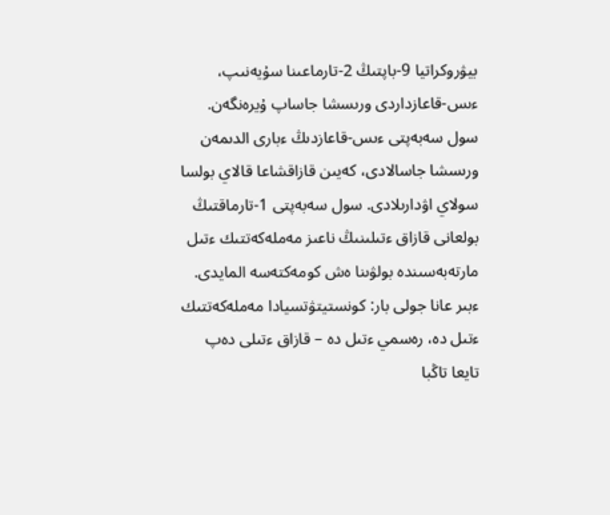بيۋروكراتيا 9-باپتىڭ 2-تارماعىنا سۇيەنىپ، ءىس-قاعازداردى ورىسشا جاساپ ۇيرەنگەن. سول سەبەپتى ءىس-قاعازدىڭ ءبارى الدىمەن ورىسشا جاسالادى، كەيىن قازاقشاعا قالاي بولسا سولاي اۋدارىلادى. سول سەبەپتى 1-تارماقتىڭ بولعانى قازاق ءتىلىنىڭ ناعىز مەملەكەتتىك ءتىل مارتەبەسىندە بولۋىنا ەش كومەكتەسە المايدى. ءبىر عانا جولى بار: كونستيتۋتسيادا مەملەكەتتىك ءتىل دە، رەسمي ءتىل دە – قازاق ءتىلى دەپ تايعا تاڭبا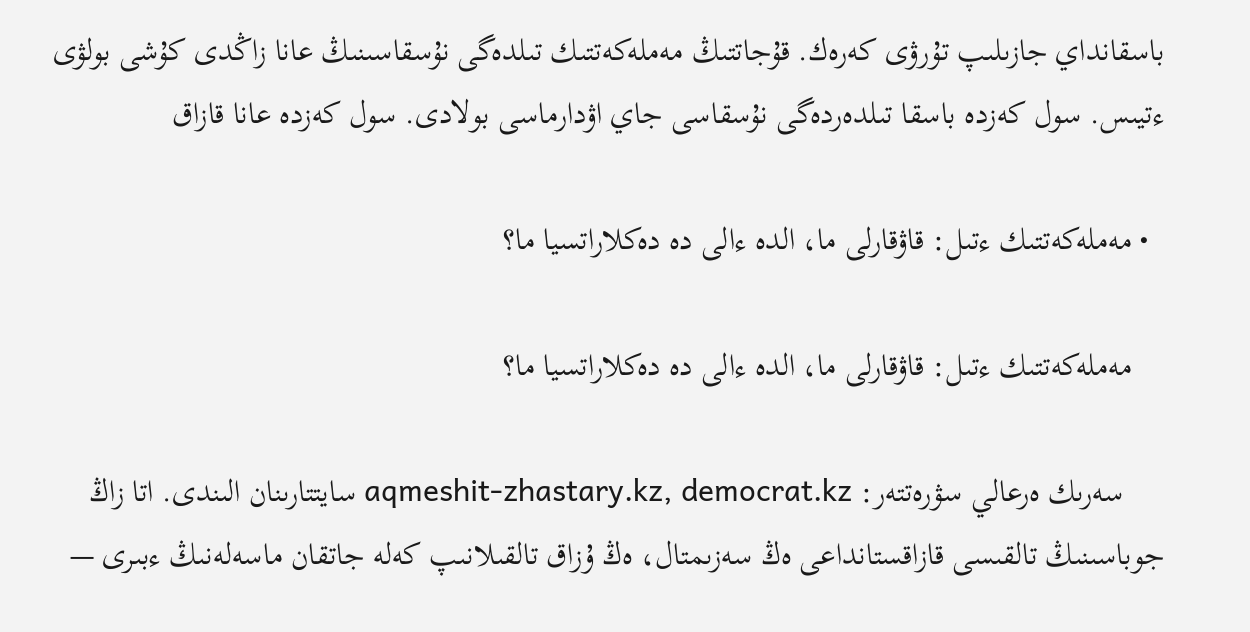باسقانداي جازىلىپ تۇرۋى كەرەك. قۇجاتتىڭ مەملەكەتتىك تىلدەگى نۇسقاسىنىڭ عانا زاڭدى كۇشى بولۋى ءتيىس. سول كەزدە باسقا تىلدەردەگى نۇسقاسى جاي اۋدارماسى بولادى. سول كەزدە عانا قازاق

  • مەملەكەتتىك ءتىل: قاۋقارلى ما، الدە ءالى دە دەكلاراتسيا ما؟

    مەملەكەتتىك ءتىل: قاۋقارلى ما، الدە ءالى دە دەكلاراتسيا ما؟

     سەرىك ەرعالي سۋرەتتەر: aqmeshit-zhastary.kz, democrat.kz سايتتارىنان الىندى. اتا زاڭ جوباسىنىڭ تالقىسى قازاقستانداعى ەڭ سەزىمتال، ەڭ ۇزاق تالقىلانىپ كەلە جاتقان ماسەلەنىڭ ءبىرى —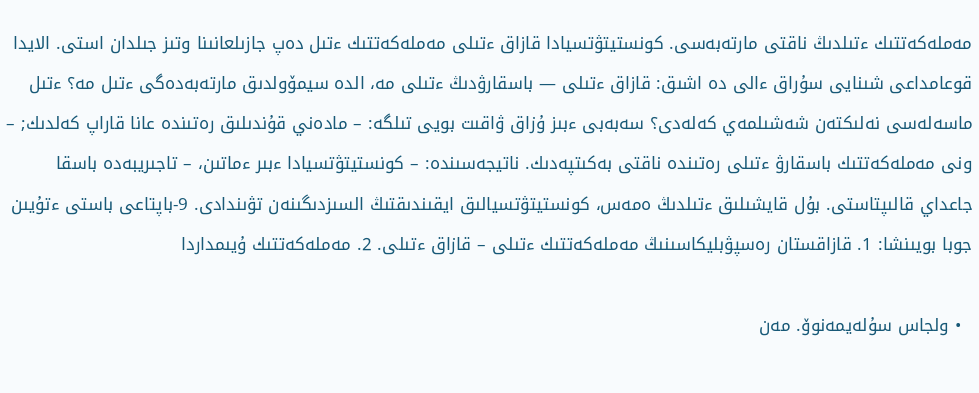مەملەكەتتىك ءتىلدىڭ ناقتى مارتەبەسى. كونستيتۋتسيادا قازاق ءتىلى مەملەكەتتىك ءتىل دەپ جازىلعانىنا وتىز جىلدان استى. الايدا قوعامداعى شىنايى سۇراق ءالى دە اشىق: قازاق ءتىلى — باسقارۋدىڭ ءتىلى مە، الدە سيمۆولدىق مارتەبەدەگى ءتىل مە؟ ءتىل ماسەلەسى نەلىكتەن شەشىلمەي كەلەدى؟ سەبەبى ءبىز ۇزاق ۋاقىت بويى تىلگە: – مادەني قۇندىلىق رەتىندە عانا قاراپ كەلدىك; – ونى مەملەكەتتىك باسقارۋ ءتىلى رەتىندە ناقتى بەكىتپەدىك. ناتيجەسىندە: – كونستيتۋتسيادا ءبىر ءماتىن، – تاجىريبەدە باسقا جاعداي قالىپتاستى. بۇل قايشىلىق ءتىلدىڭ ەمەس، كونستيتۋتسيالىق ايقىندىقتىڭ السىزدىگىنەن تۋىندادى. 9-باپتاعى باستى ءتۇيىن جوبا بويىنشا: 1. قازاقستان رەسپۋبليكاسىنىڭ مەملەكەتتىك ءتىلى – قازاق ءتىلى. 2. مەملەكەتتىك ۇيىمداردا

  • ولجاس سۇلەيمەنوۆ. مەن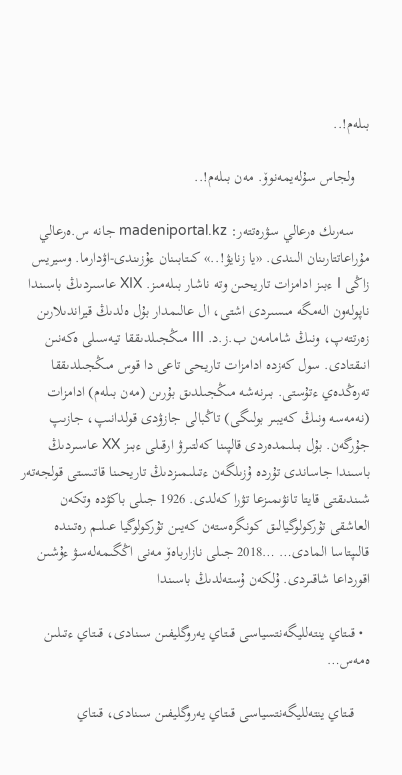بىلەم!..

    ولجاس سۇلەيمەنوۆ. مەن بىلەم!..

    سەرىك ەرعالي سۋرەتتەر: madeniportal.kz جانە س.ەرعالي مۇراعاتتارىنان الىندى. «يا زنايۋ!..» كىتابىنان ءۇزىندى-اۋدارما. وسيريس زاڭى I ءبىز ادامزات تاريحىن وتە ناشار بىلەمىز. XIX عاسىردىڭ باسىندا ناپولەون الەمگە مىسىردى اشتى، ال عالىمدار بۇل ەلدىڭ قيراندىلارىن زەرتتەپ، ونىڭ شامامەن ب.ز.د. III مىڭجىلدىققا تيەسىلى ەكەنىن انىقتادى. سول كەزدە ادامزات تاريحى تاعى دا قوس مىڭجىلدىققا تەرەڭدەي ءتۇستى. بىرنەشە مىڭجىلدىق بۇرىن (مەن بىلەم) ادامزات (نەمەسە ونىڭ كەيبىر بولىگى) تاڭبالى جازۋدى قولدانىپ، جازىپ جۇرگەن. بۇل بىلىمدەردى قالپىنا كەلتىرۋ ارقىلى ءبىز XX عاسىردىڭ باسىندا جاساندى تۇردە ۇزىلگەن ءتىلىمىزدىڭ تاريحىنا قاتىستى قولجەتەر شىندىقتى قايتا تانۋىمىزعا تۋرا كەلدى. 1926 جىلى باكۋدە وتكەن العاشقى تۇركولوگيالىق كونگرەستەن كەيىن تۇركولوگيا عىلىم رەتىندە قالىپتاسا المادى… …2018 جىلى نازارباەۆ مەنى اڭگىمەلەسۋ ءۇشىن اقورداعا شاقىردى. ۇلكەن ۇستەلدىڭ باسىندا

  • قىتاي ينتەلليگەنتسياسى قىتاي يەروگليفىن سىنادى، قىتاي ءتىلىن ەمەس…

    قىتاي ينتەلليگەنتسياسى قىتاي يەروگليفىن سىنادى، قىتاي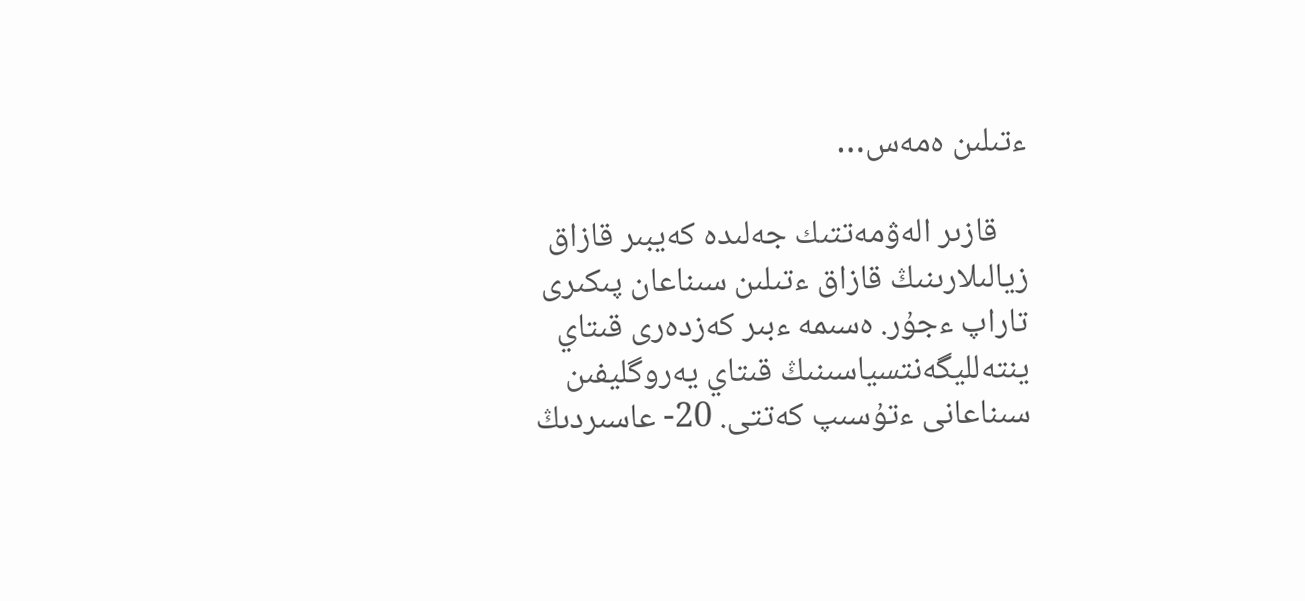ءتىلىن ەمەس…

    قازىر الەۋمەتتىك جەلىدە كەيبىر قازاق زيالىلارىنىڭ قازاق ءتىلىن سىناعان پىكىرى تاراپ ءجۇر. ەسىمە ءبىر كەزدەرى قىتاي ينتەلليگەنتسياسىنىڭ قىتاي يەروگليفىن سىناعانى ءتۇسىپ كەتتى. 20- عاسىردىڭ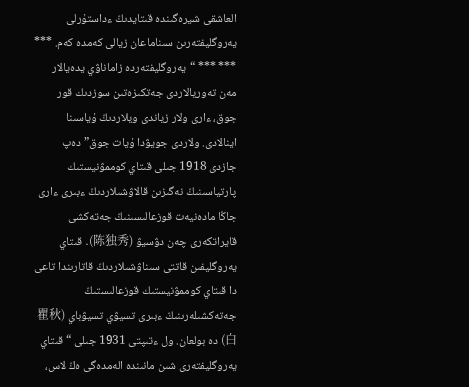العاشقى شيرەگىندە قىتايدىڭ ءداستۇرلى يەروگليفتەرىن سىناماعان زيالى كەمدە كەم. *** *** *** “يەروگليفتەردە زاماناۋي يدەيالار مەن تەوريالاردى جەتكىزەتىن سوزدىك قور جوق، ءارى ولار زياندى ويلاردىڭ ۇياسىنا اينالادى. ولاردى جويۋدا ۇيات جوق” دەپ جازدى 1918 جىلى قىتاي كوممۋنيستىك پارتياسىنىڭ نەگىزىن قالاۋشىلاردىڭ ءبىرى ءارى جاڭا مادەنيەت قوزعالىسىنىڭ جەتەكشى قايراتكەرى چەن دۋسيۋ (陈独秀). قىتاي يەروگليفىن قاتتى سىناۋشىلاردىڭ قاتارىندا تاعى دا قىتاي كوممۋنيستىك قوزعالىستىڭ جەتەكشىلەرىنىڭ ءبىرى تسيۋي تسيۋباي (瞿秋白) دە بولعان. ول ءتىپتى 1931 جىلى “قىتاي يەروگليفتەرى شىن مانىندە الەمدەگى ەڭ لاس،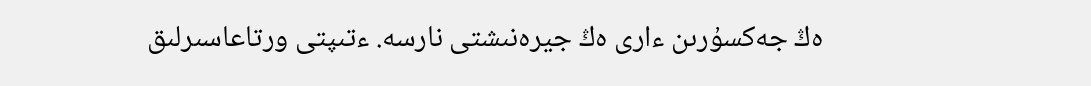ەڭ جەكسۇرىن ءارى ەڭ جيرەنىشتى نارسە. ءتىپتى ورتاعاسىرلىق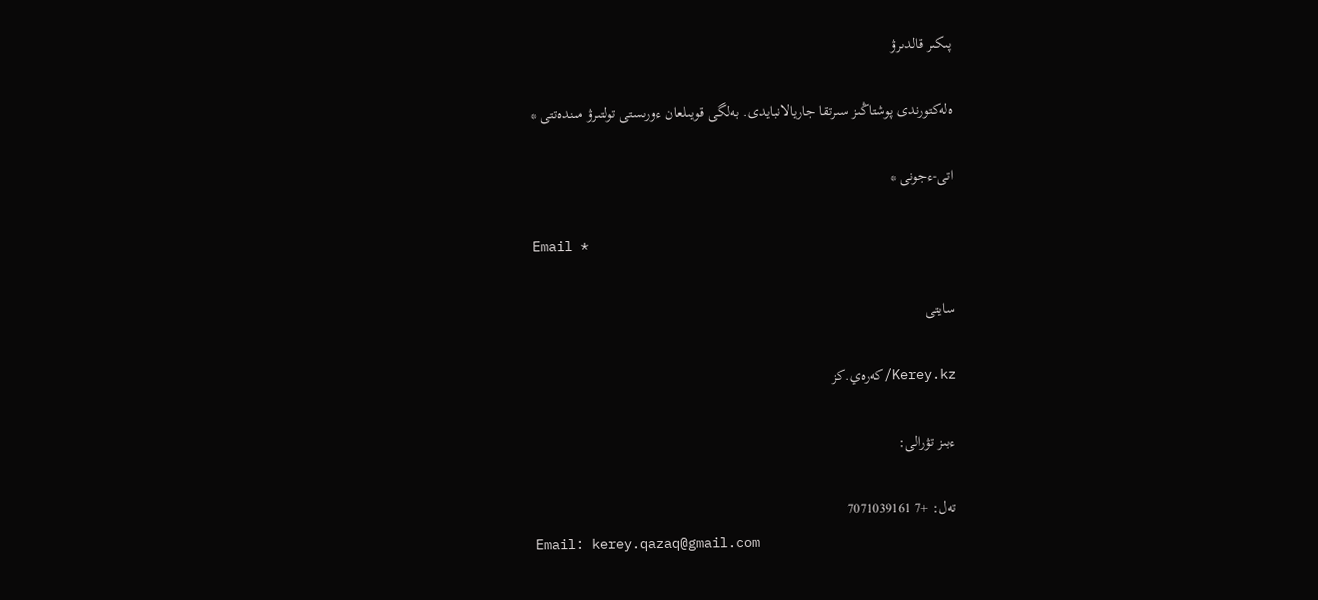پىكىر قالدىرۋ

ەلەكتورندى پوشتاڭىز سىرتقا جاريالانبايدى. بەلگى قويىلعان ءورىستى تولتىرۋ مىندەتتى *

اتى-ءجونى *

Email *

سايتى

Kerey.kz/كەرەي.كز

ءبىز تۋرالى:

تەل: +7 7071039161
Email: kerey.qazaq@gmail.com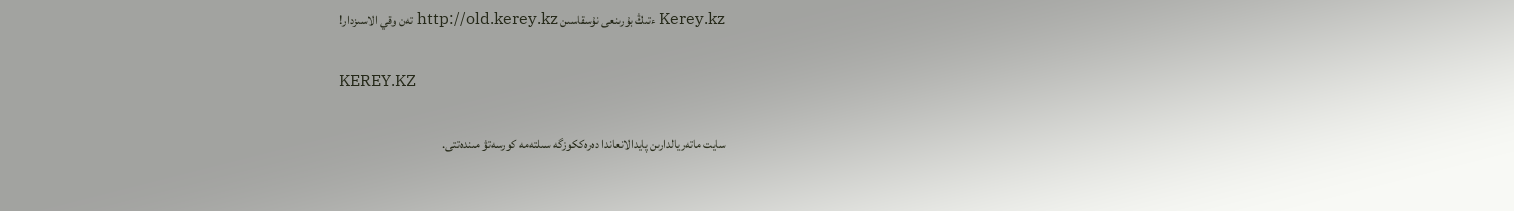Kerey.kz ءتىڭ بۇرىنعى نۇسقاسىن http://old.kerey.kz تەن وقي الاسىزدار!

KEREY.KZ

سايت ماتەريالدارىن پايدالانعاندا دەرەككوزگە سىلتەمە كورسەتۋ مىندەتتى.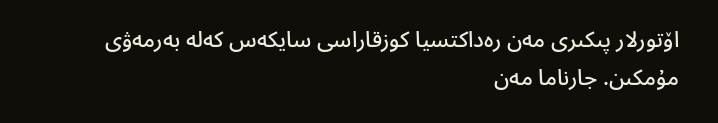اۆتورلار پىكىرى مەن رەداكتسيا كوزقاراسى سايكەس كەلە بەرمەۋى مۇمكىن. جارناما مەن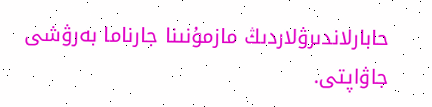حابارلاندىرۋلاردىڭ مازمۇنىنا جارناما بەرۋشى جاۋاپتى.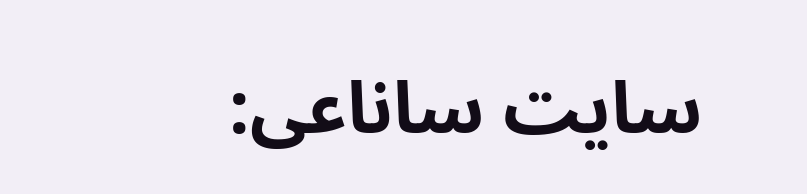سايت ساناعى: